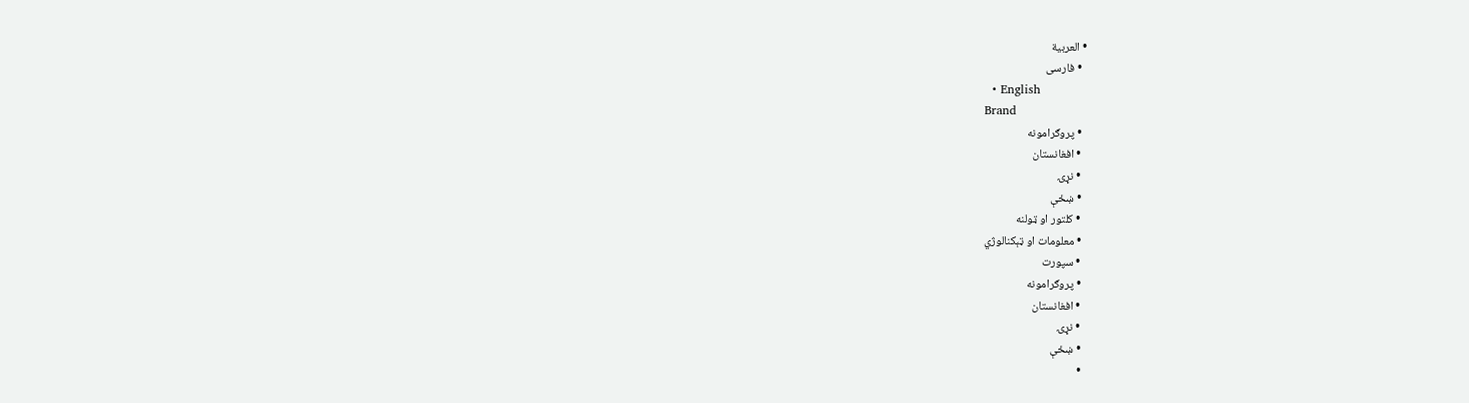• العربية
  • فارسی
  • English
Brand
  • پروګرامونه
  • افغانستان
  • نړۍ
  • ښځې
  • کلتور او ټولنه
  • معلومات او ټېکنالوژي
  • سپورت
  • پروګرامونه
  • افغانستان
  • نړۍ
  • ښځې
  •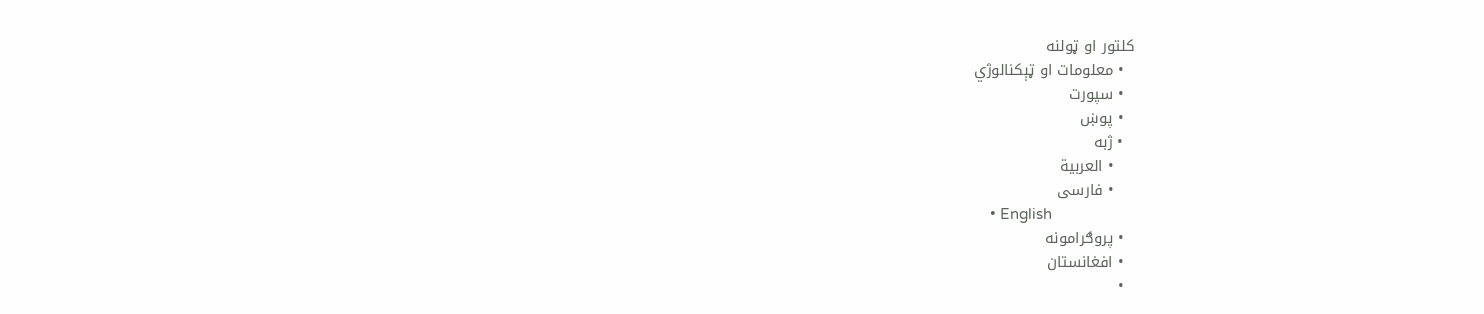کلتور او ټولنه
  • معلومات او ټېکنالوژي
  • سپورت
  • پوښ
  • ژبه
    • العربية
    • فارسی
    • English
  • پروګرامونه
  • افغانستان
  •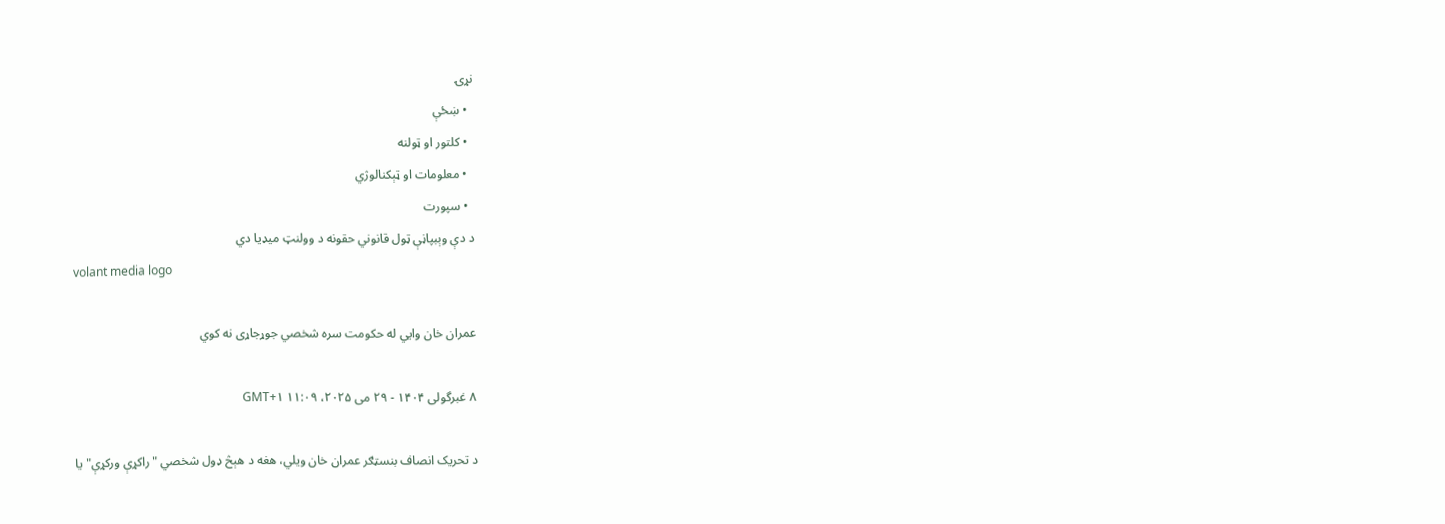نړۍ
  • ښځې
  • کلتور او ټولنه
  • معلومات او ټېکنالوژي
  • سپورت
د دې وېبپاڼې ټول قانوني حقونه د وولنټ میډیا دي
volant media logo

عمران خان وايي له حکومت سره شخصي جوړجاړی نه کوي

۸ غبرگولی ۱۴۰۴ - ۲۹ می ۲۰۲۵، ۱۱:۰۹ GMT+۱

د تحریک انصاف بنسټګر عمران خان ویلي، هغه د هېڅ ډول شخصي "راکړې ورکړې" یا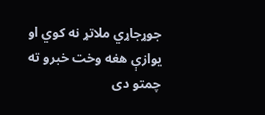جوړجاړي ملاتړ نه کوي او یوازې هغه وخت خبرو ته چمتو دی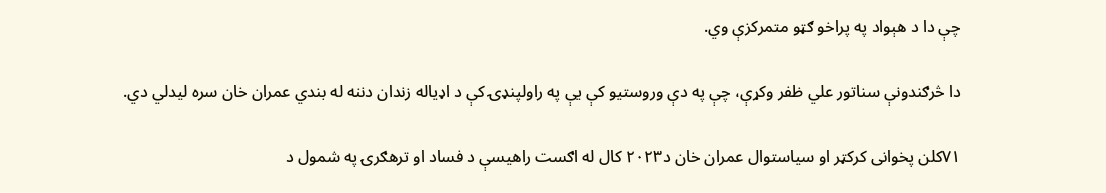چې دا د هېواد په پراخو ګټو متمرکزې وي.

دا څرګندونې سناتور علي ظفر وکړې، چې په دې وروستیو کې یې په راولپنډۍ کې د اډیاله زندان دننه له بندي عمران خان سره لیدلي دي.

۷۱کلن پخوانی کرکټر او سیاستوال عمران خان د۲۰۲۳ کال له اګست راهیسې د فساد او ترهګرۍ په شمول د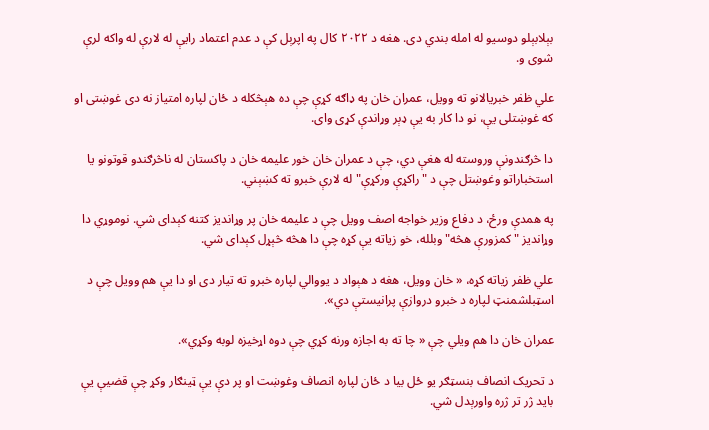بېلابېلو دوسیو له امله بندي دی. هغه د ۲۰۲۲ کال په اپرېل کې د عدم اعتماد رایې له لارې له واکه لرې شوی و.

علي ظفر خبریالانو ته وویل، عمران خان په ډاګه کړې چې ده هېڅکله د ځان لپاره امتیاز نه دی غوښتی او که غوښتلی یې، نو دا کار به یې ډېر وړاندې کړی وای.

دا څرګندونې وروسته له هغې دي، چې د عمران خان خور علیمه خان د پاکستان له ناڅرګندو قوتونو یا استخباراتو وغوښتل چې د "راکړې ورکړې" له لارې خبرو ته کښېني.

په همدې ورځ، د دفاع وزیر خواجه اصف وویل چې د علیمه خان پر وړاندیز کتنه کېدای شي. نوموړي دا وړاندیز "کمزورې هڅه" وبلله، خو زیاته یې کړه چې دا هڅه څېړل کېدای شي.

علي ظفر زیاته کړه، « خان وویل، هغه د هېواد د یووالي لپاره خبرو ته تیار دی او دا یې هم وویل چې د اسټبلشمنټ لپاره د خبرو دروازې پرانیستې دي».

عمران خان دا هم ویلي چې « چا ته به اجازه ورنه کړي چې دوه اړخیزه لوبه وکړي».

د تحریک انصاف بنسټګر یو ځل بیا د ځان لپاره انصاف وغوښت او پر دې یې ټینګار وکړ چې قضیې یې باید ژر تر ژره واورېدل شي.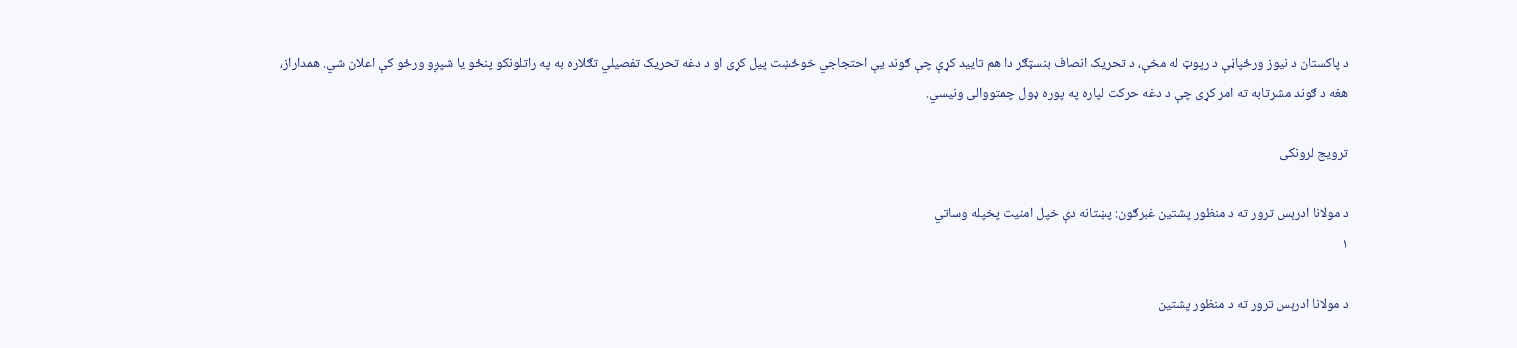د پاکستان د نیوز ورځپاڼې د رپوټ له مخې، د تحریک انصاف بنسټګر دا هم تایید کړې چې ګوند یې احتجاجي خوځښت پیل کړی او د دغه تحریک تفصیلي تګلاره به په راتلونکو پنځو یا شپږو ورځو کې اعلان شي. همداراز، هغه د ګوند مشرتابه ته امر کړی چې د دغه حرکت لپاره په پوره ډول چمتووالی ونیسي.

ترویج لرونکی

د مولانا ادرېس ترور ته د منظور پشتین غبرګون: پښتانه دې خپل امنیت پخپله وساتي
۱

د مولانا ادرېس ترور ته د منظور پشتین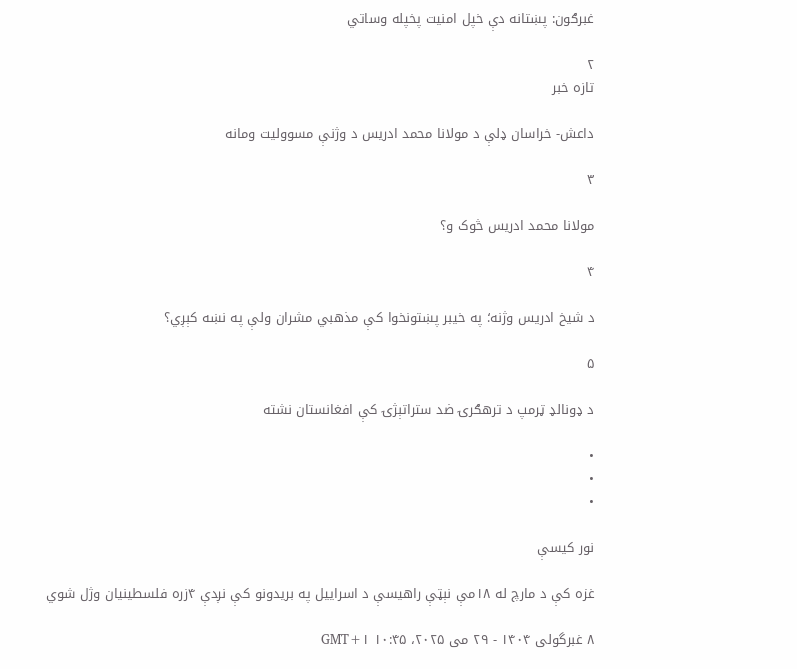غبرګون: پښتانه دې خپل امنیت پخپله وساتي

۲
تازه خبر

داعش- خراسان ډلې د مولانا محمد ادریس د وژنې مسوولیت ومانه

۳

مولانا محمد ادریس څوک و؟

۴

د شیخ ادریس وژنه؛ په خیبر پښتونخوا کې مذهبي مشران ولې په نښه کېږي؟

۵

د ډونالډ ټرمپ د ترهګرۍ ضد ستراتېژۍ کې افغانستان نشته

•
•
•

نور کیسې

غزه کې د مارچ له ۱۸مې نېټې راهیسې د اسراییل په بریدونو کې نږدې ۴‌زره فلسطینیان وژل شوي

۸ غبرگولی ۱۴۰۴ - ۲۹ می ۲۰۲۵، ۱۰:۴۵ GMT+۱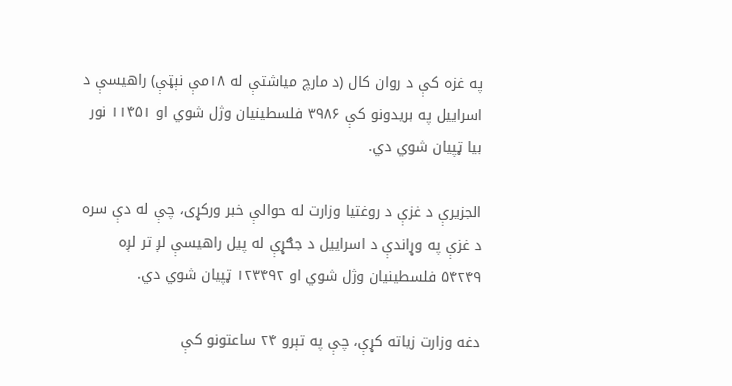په غزه کې د روان کال (د مارچ میاشتې له ۱۸مې نېټې) راهیسې د اسراییل په بریدونو کې ۳۹۸۶ فلسطینیان وژل شوي او ۱۱۴۵۱ نور بیا ټپیان شوي دي.

الجزیرې د غزې د روغتیا وزارت له حوالې خبر ورکړی، چې له دې سره د غزې په وړاندې د اسراییل د جګړې له پیل راهیسې لږ تر لږه ۵۴۲۴۹ فلسطینیان وژل شوي او ۱۲۳۴۹۲ ټپیان شوي دي.

دغه وزارت زیاته کړې، چې په تېرو ۲۴ ساعتونو کې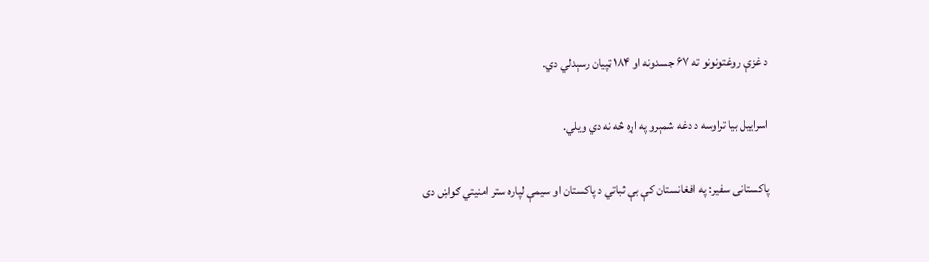د غزې روغتونونو ته ۶۷ جسدونه او ۱۸۴ ټپیان رسېدلي دي.

اسراییل بیا تراوسه د دغه شمېرو په اړه څه نه دي ویلي.

پاکستانی سفیر: په افغانستان کې بې ثباتي د پاکستان او سیمې لپاره ستر امنیتي ګواښ دی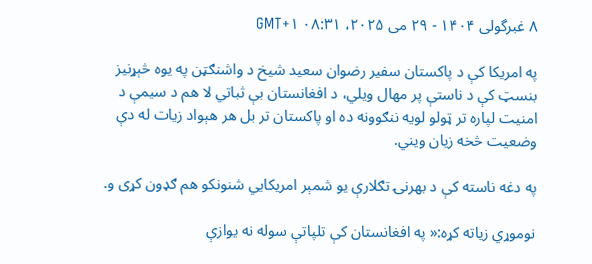۸ غبرگولی ۱۴۰۴ - ۲۹ می ۲۰۲۵، ۰۸:۳۱ GMT+۱

په امریکا کې د‌ پاکستان سفیر رضوان سعید شیخ د واشنګټن په یوه څېړنیز بنسټ کې د ناستې پر مهال ویلي، د افغانستان بې ثباتي لا هم د سیمې د امنیت لپاره تر ټولو لویه ننګوونه ده او پاکستان تر بل هر هېواد زیات له دې وضعیت څخه زیان ویني.

په دغه ناسته کې د بهرنۍ تګلارې یو شمېر امریکایي شنونکو هم ګډون کړی و.

نوموړي زیاته کړه:« په افغانستان کې تلپاتې سوله نه یوازې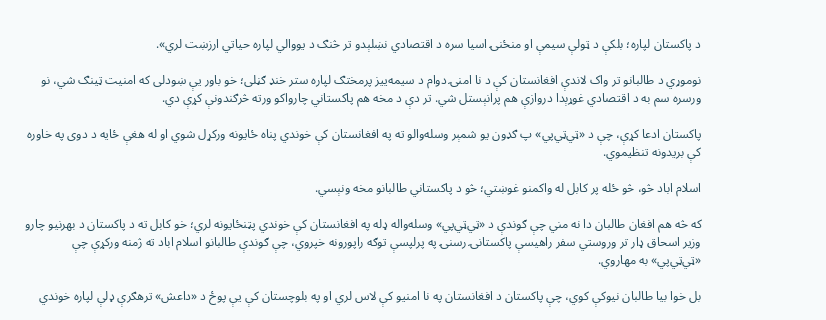د پاکستان لپاره؛ بلکې د ټولې سیمې او منځنۍ اسیا سره د اقتصادي نښلېدو تر څنګ د یووالي لپاره حیاتي ارزښت لري».

نوموړي د طالبانو تر واک لاندې افغانستان کې د نا امنۍ دوام د سیمه‌ییز پرمختګ لپاره ستر خنډ ګڼلی؛ خو باور یې ښودلی که امنیت ټینګ شي، نو ورسره سم به د اقتصادي غوړېدا دروازې هم پرانېستل شي. تر دې د مخه هم پاکستاني چارواکو ورته څرګندونې کړې دي.

پاکستان ادعا کړې، چې د «ټي‌ټي‌پي» پ ګډون یو شمېر وسله‌والو ته په افغانستان کې خوندي پناه ځایونه ورکړل شوي او له هغې ځایه د دوی په خاوره کې بریدونه تنظیموي.

اسلام اباد څو، څو ځله پر کابل له واکمنو غوښتي؛ څو د پاکستاني طالبانو مخه ونېسي.

که څه هم افغان طالبان دا نه مني چې ګوندې د «ټي‌ټي‌پي» وسله‌واله ډله په افغانستان کې خوندي پټنځایونه لري؛ خو کابل ته د پاکستان د بهرنیو چارو وزیر اسحاق ډار تر وروستي سفر راهیسې پاکستانۍ رسنۍ په پرلپسې توګه راپورونه خپروي، چې ګوندې طالبانو اسلام اباد ته ژمنه ورکړې چې «ټي‌ټي‌پي» به مهاروي.

بل خوا بیا طالبان نیوکې کوي، چې پاکستان د افغانستان په نا امنیو کې لاس لري او په بلوچستان کې یې پوځ د «داعش» ترهګرې ډلې لپاره خوندي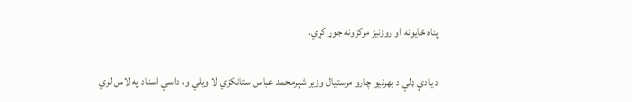پناه ځایونه او روزنیز مرکزونه جوړ کړي.

د یادې ډلې د بهرنیو چارو مرستیال وزیر شېرمحمد عباس ستانکزي لا ویلي و، داسې اسناد په لاس لري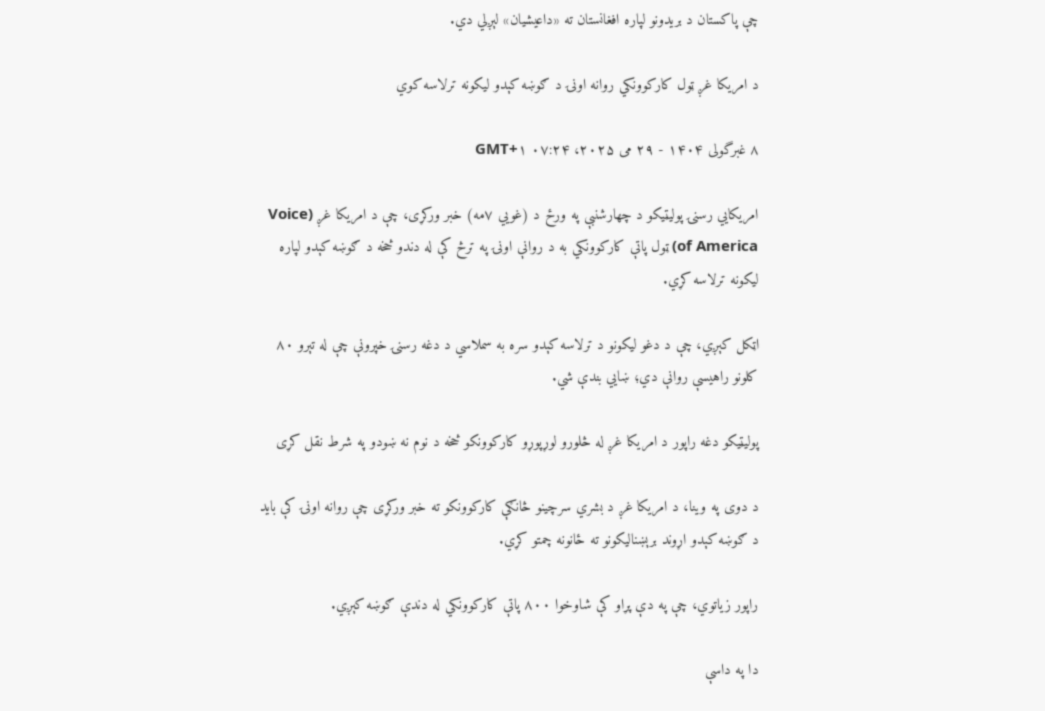چې پاکستان د بریدونو لپاره افغانستان ته «داعیشیان» لېږلي دي.

د امریکا غږ ټول کارکوونکي روانه اونۍ د ګوښه کېدو لیکونه ترلاسه کوي

۸ غبرگولی ۱۴۰۴ - ۲۹ می ۲۰۲۵، ۰۷:۲۴ GMT+۱

امریکایي رسنۍ پولیټیکو د چهارشنبې په ورځ د (غویي ۷مه) خبر ورکړی، چې د امریکا غږ (Voice of America) ټول پاتې کارکوونکي به د روانې اونۍ په ترڅ کې له دندو څخه د ګوښه کېدو لپاره لیکونه ترلاسه کړي.

اټکل کېږي، چې د دغو لیکونو د ترلاسه کېدو سره به سملاسي د دغه رسنۍ خپرونې چې له تېرو ۸۰ کلونو راهیسې روانې دي؛ ښايي بندې شي.

پولیټیکو دغه راپور د امریکا غږ له څلورو لوړپوړو کارکوونکو څخه د نوم نه ‌ښودو په شرط نقل کړی

د دوی په وینا، د امریکا غږ د بشري سرچینو څانګې کارکوونکو ته خبر ورکړی چې روانه اونۍ کې باید د ګوښه کېدو اړوند برېښنالیکونو ته ځانونه چمتو کړي.

راپور زیاتوي، چې په دې پړاو کې شاوخوا ۸۰۰ پاتې کارکوونکي له دندې ګوښه کېږي.

دا په داسې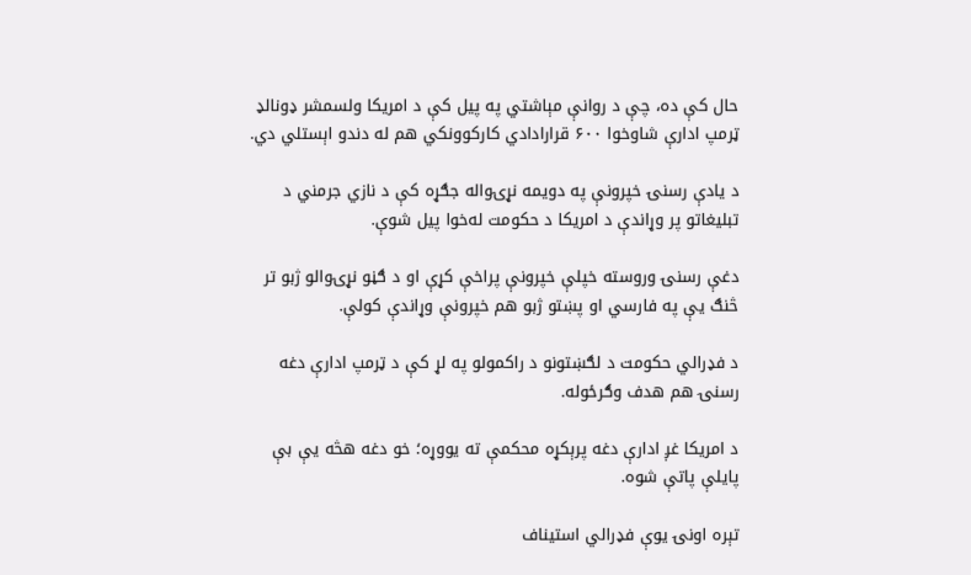حال کې ده، چې د روانې مېاشتي په پیل کې د امریکا ولسمشر ډونالډ ټرمپ ادارې شاوخوا ۶۰۰ قرارادادي کارکوونکي هم له دندو اېستلي دي.

د یادې رسنۍ خپرونې په دویمه نړۍواله جګړه کې د نازي جرمني د تبلیغاتو پر وړاندې د امریکا د حکومت له‌خوا پيل شوې.

دغې رسنۍ وروسته خپلې خپرونې پراخې کړې او د ګڼو نړۍوالو ژبو تر څنګ یې په فارسي او پښتو ژبو هم خپرونې وړاندې کولې.

د فډرالي حکومت د لګښتونو د راکمولو په لړ کې د ټرمپ ادارې دغه رسنۍ هم هدف وګرځوله.

د امریکا غږ ادارې دغه پرېکړه محکمې ته یووړه؛ خو دغه هڅه یې بې‌ پایلې پاتې شوه.

تېره اونۍ یوې فډرالي استیناف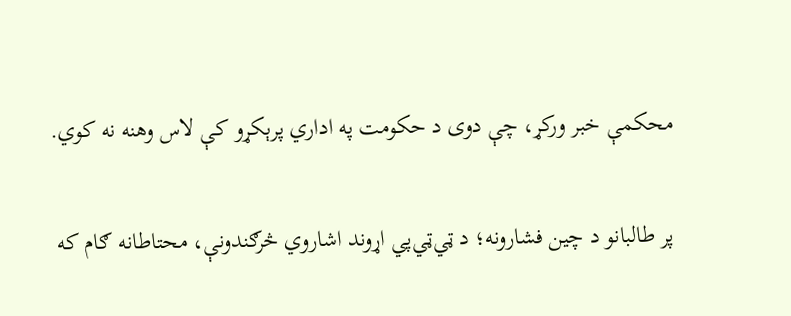محکمې خبر ورکړ، چې دوی د حکومت په اداري پرېکړو کې لاس وهنه نه کوي.

پر طالبانو د چین فشارونه؛ د ټي‌ټي‌پي اړوند اشاروي څرګندونې، محتاطانه ګام که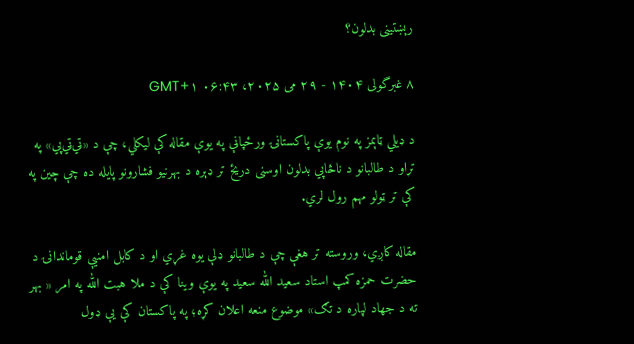رېښتینی بدلون؟

۸ غبرگولی ۱۴۰۴ - ۲۹ می ۲۰۲۵، ۰۶:۴۳ GMT+۱

د ډیلي ټاېمز په نوم یوې پاکستانۍ ورځپاڼې په یوې مقاله کې لیکلي، چې د «ټي‌ټي‌پي» په تړاو د طالبانو د ناڅاپي بدلون اوسنی دریځ تر ډېره د بهرنیو فشارونو پایله ده چې چین په کې تر ټولو مهم رول لري.

مقاله کاږي، وروسته تر هغې چې د طالبانو ډلې یوه غړي او د کابل امنیې قوماندانۍ د حضرت حمزه کمپ استاد سعید الله سعید په یوې وینا کې د ملا هبت الله په امر « بهر ته د جهاد لپاره د تګ» موضوع منعه اعلان کړه؛ په پاکستان کې یې ډول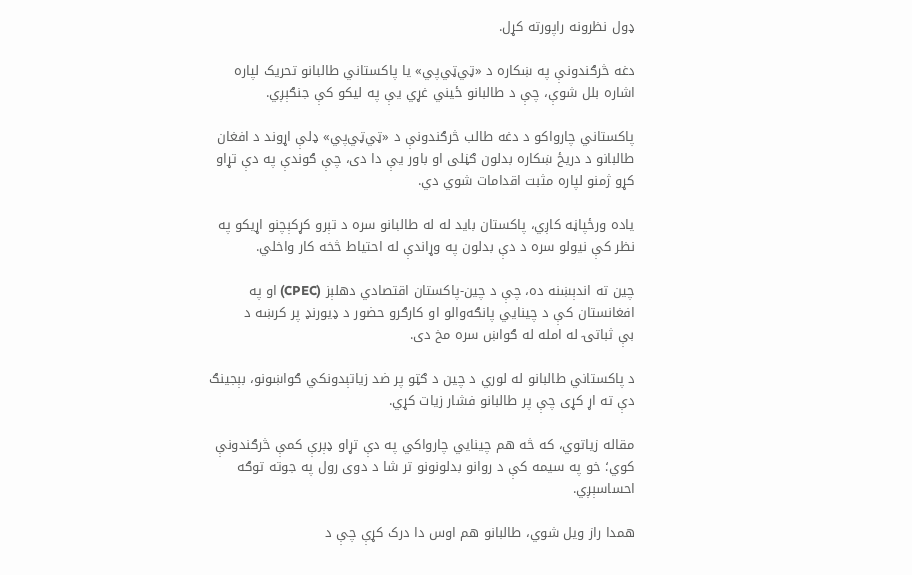ډول نظرونه راپورته کړل.

دغه څرګندونې په ښکاره د «ټي‌ټي‌پي» یا پاکستاني طالبانو تحریک لپاره اشاره بلل شوې، چې د طالبانو ځیني غړي یې په لیکو کې جنګېږي.

پاکستاني چارواکو د دغه طالب څرګندونې د «ټي‌ټي‌پي» ډلې اړوند د افغان طالبانو د دریځ ښکاره بدلون ګڼلی او باور یې دا دی، چې ګوندې په دې تړاو کړو ژمنو لپاره مثبت اقدامات شوي دي.

یاده ورځپاڼه کاږي، پاکستان باید له له طالبانو سره د تېرو کړکېچنو اړیکو په نظر کې نیولو سره د دې بدلون په وړاندې له احتیاط څخه کار واخلي.

چين ته اندېښنه ده، چې د چين-پاکستان اقتصادي دهلېز (CPEC) او په افغانستان کې د چينایي پانګه‌والو او کارګرو حضور د ډیورنډ پر کرښه د بې ‌ثباتۍ له امله له ګواښ سره مخ دی.

د پاکستاني طالبانو له لوري د چین د ګټو پر ضد زياتېدونکي ګواښونو، بېجینګ دې ته اړ کړی چې پر طالبانو فشار زیات کړي.

مقاله زیاتوي، که څه هم چینایي چارواکي په دې تړاو ډېرې کمې څرګندونې کوي؛ خو په سیمه کې د روانو بدلونونو تر شا د دوی رول په جوته توګه احساسېږي.

همدا راز ویل شوي، طالبانو هم اوس دا درک کړې چې د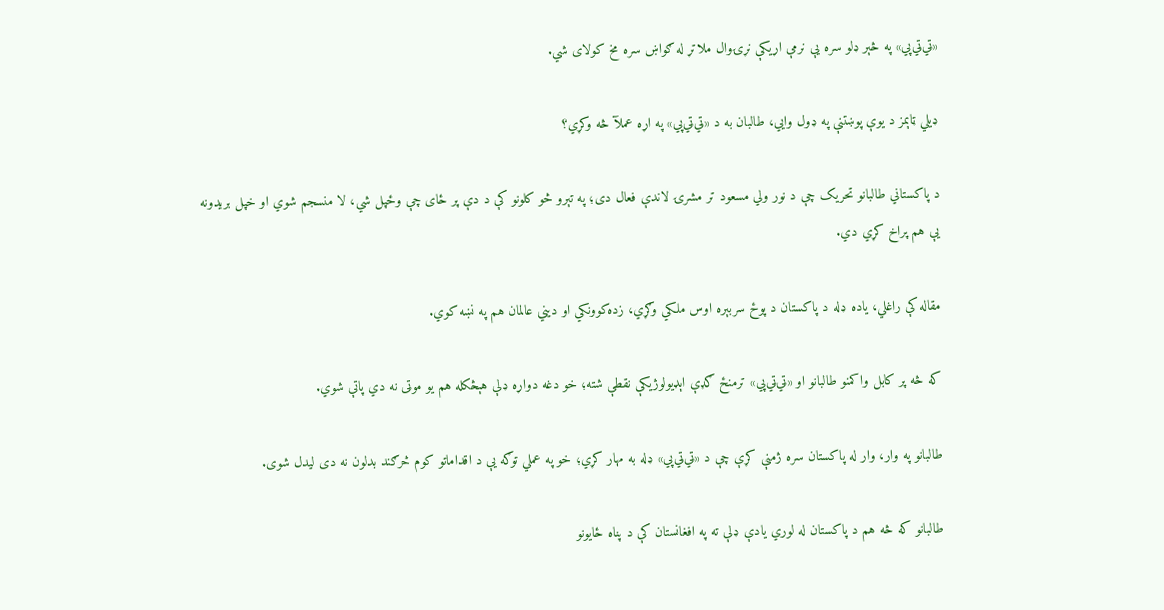«ټي‌ټي‌پي» په څېر ډلو سره یې نرمې اړیکې نړۍوال ملاتړ له ګواښ سره مخ کولای شي.

ډیلي ټاېمز د یوې پوښتنې په ډول وایي،‌ طالبان به د «ټي‌ټي‌پي» په اړه عملآ څه وکړي؟

د‌ پاکستاني طالبانو تحریک چې د نور ولي مسعود تر مشرۍ لاندې فعال دی؛ په تېرو څو کلونو کې د دې پر ځای چې وځپل شي، لا منسجم شوي او خپل بریدونه یې هم پراخ کړي دي.

مقاله کې راغلي، یاده ډله د پاکستان د پوځ سربېره اوس ملکي وګړي، زده‌کوونکي او دیني عالمان هم په نښه کوي.

که څه پر کابل واکمنو طالبانو او «ټي‌ټي‌پي» ترمنځ ګډې اېډیولوژیکې نقطې شته؛ خو دغه دواړه ډلې هېڅکله هم یو موټی نه دي پاتې شوي.

طالبانو په وار، وار له پاکستان سره ژمنې کړې چې د «ټي‌ټي‌پي» ډله به مهار کړي؛ خو په عملي توګه یې د اقداماتو کوم څرګند بدلون نه دی لیدل شوی.

طالبانو که څه هم د پاکستان له لوري یادې ډلې ته په افغانستان کې د پناه ځایونو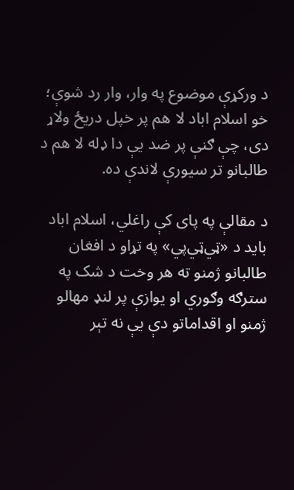د ورکړې موضوع په وار، وار رد شوې؛ خو اسلام اباد لا هم پر خپل دریځ ولاړ دی، چې ګنې پر ضد یې دا ډله لا هم د طالبانو تر سیورې لاندې ده.

د مقالې په پای کې راغلي، اسلام اباد باید د «ټي‌ټي‌پي» په تړاو د افغان طالبانو ژمنو ته هر وخت د شک په سترګه وګوري او یوازې پر لنډ مهالو ژمنو او اقداماتو دې یې نه تېر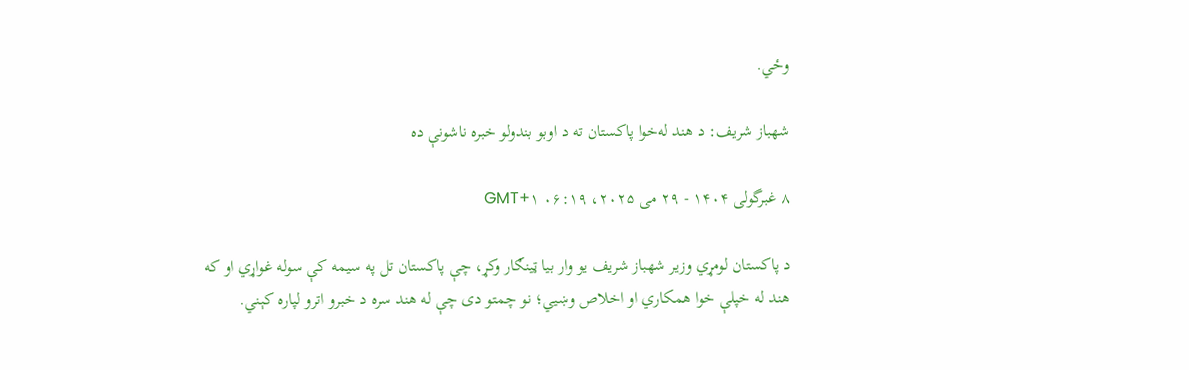وځي.

شهباز شریف: د هند له‌خوا پاکستان ته د اوبو بندولو خبره ناشونې ده

۸ غبرگولی ۱۴۰۴ - ۲۹ می ۲۰۲۵، ۰۶:۱۹ GMT+۱

د پاکستان لومړي وزیر شهباز شریف یو وار بیا ټینګار وکړ، چې پاکستان تل په سیمه کې سوله غواړي او که هند له خپلې خوا همکاري او اخلاص وښيي؛ نو چمتو دی چې له هند سره د خبرو اترو لپاره کېني.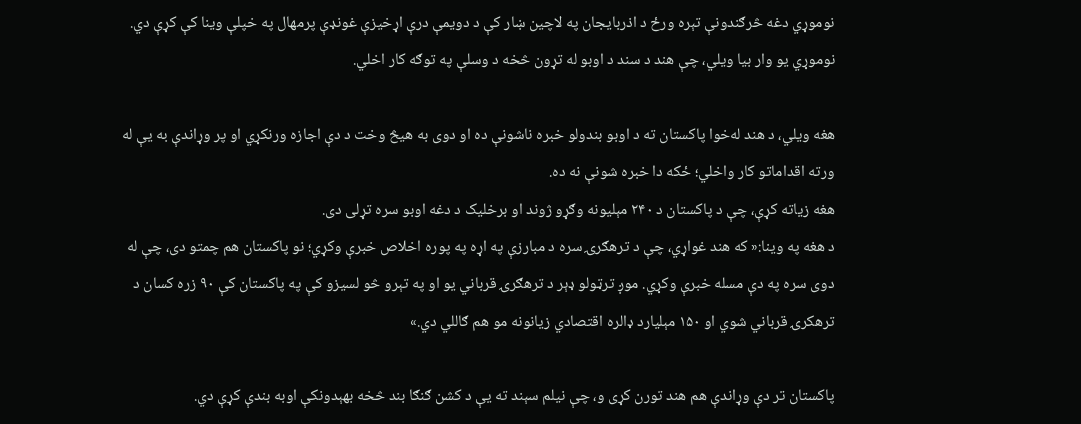نوموړي دغه څرګندونې تېره ورځ د اذربایجان په لاچین ښار کې د دویمې درې اړخیزې غونډې پرمهال په خپلې وینا کې کړې دي.
نوموړي یو وار بیا ویلي، چې هند د سند د اوبو له تړون څخه د وسلې په توګه کار اخلي.

هغه ویلي، د هند له‌خوا پاکستان ته د اوبو بندولو خبره ناشونې ده او دوی به هیڅ وخت د دې اجازه ورنکړي او پر وړاندې به یې له ورته اقداماتو کار واخلي؛ ځکه دا خبره شونې نه ده.
هغه زیاته کړې، چې د پاکستان د ۲۴۰ مېلیونه وګړو ژوند او برخلیک د دغه اوبو سره تړلی دی.
د هغه په وینا:« که هند غواړي، چې د ترهګرۍ سره د مبارزې په اړه په پوره اخلاص خبرې وکړي؛ نو پاکستان هم چمتو دی، چې له دوی سره په دې مسله خبرې وکړي. موږ ترټولو ډېر د ترهګرۍ قرباني یو او په تېرو څو لسیزو کې په پاکستان کې ۹۰ زره کسان د ترهکرۍ قرباني شوي او ۱۵۰ مېلیارد ډالره اقتصادي زیانونه مو هم ګاللي دي.»

پاکستان تر دې وړاندې هم هند تورن کړی و، چې نیلم سېند ته یې د کشن ګنګا بند څخه بهېدونکې اوبه بندې کړې دي.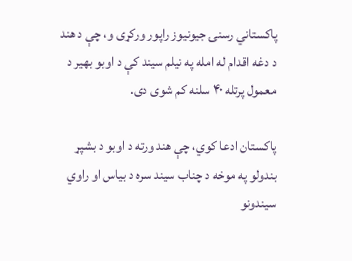پاکستاني رسنۍ جیونیوز راپور ورکړی و، چې د هند د دغه اقدام له امله په نیلم سیند کې د اوبو بهیر د معمول پرتله ۴۰ سلنه کم شوی دی.

پاکستان ادعا کوي، چې هند ورته د اوبو د بشپړ بندولو په موخه د چناب سیند سره د بیاس او راوي سیندونو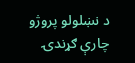د نښلولو پروژو چارې ګړندۍ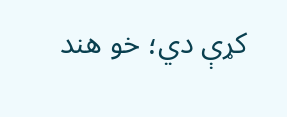کړې دي؛ خو هند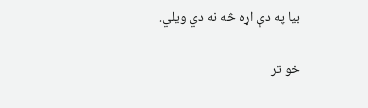بیا په دې اړه څه نه دي ویلي.

خو تر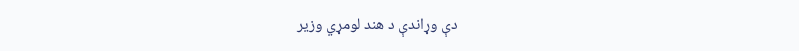دې وړاندې د هند لومړي وزیر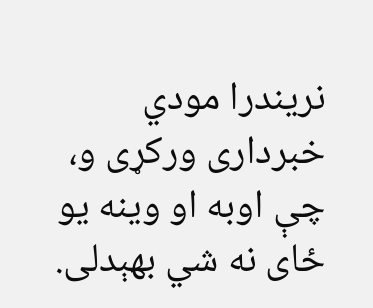نریندرا مودي خبرداری ورکړی و، چې اوبه او وینه یو ځای نه شي بهېدلی.